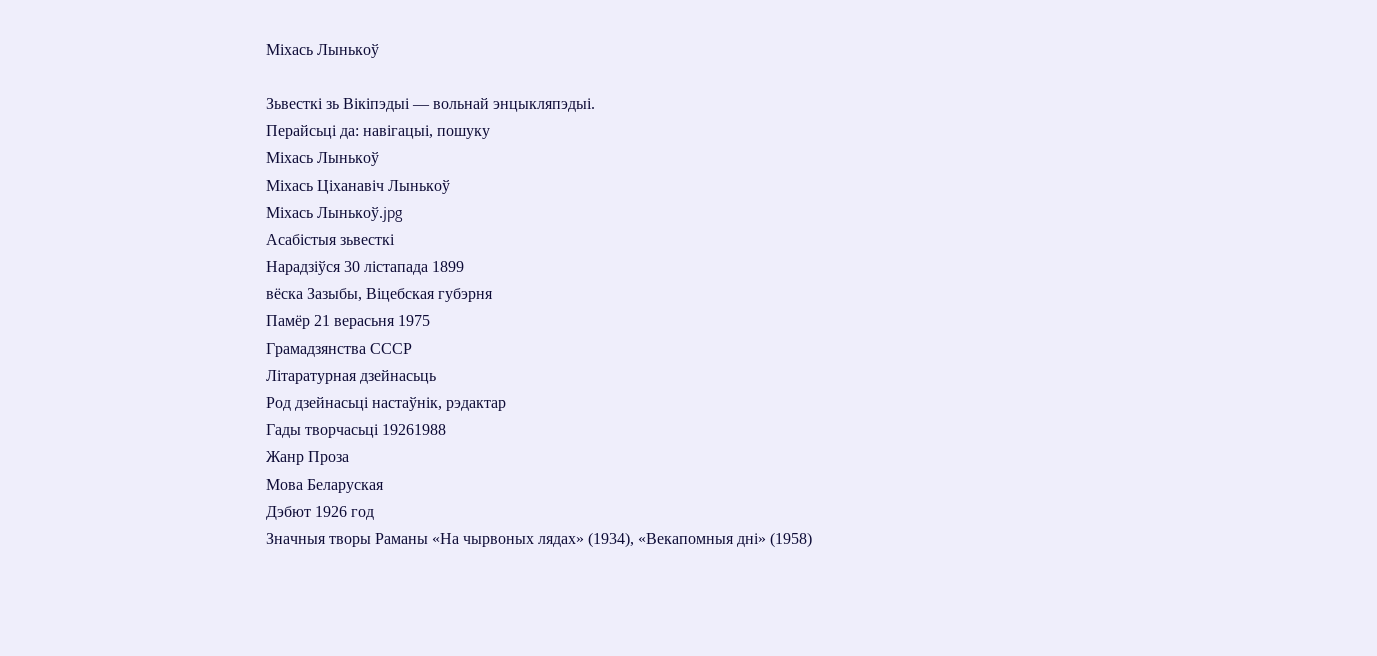Міхась Лынькоў

Зьвесткі зь Вікіпэдыі — вольнай энцыкляпэдыі.
Перайсьці да: навігацыі, пошуку
Міхась Лынькоў
Міхась Ціханавіч Лынькоў
Міхась Лынькоў.jpg
Асабістыя зьвесткі
Нарадзіўся 30 лістапада 1899
вёска Зазыбы, Віцебская губэрня
Памёр 21 верасьня 1975
Грамадзянства СССР
Літаратурная дзейнасьць
Род дзейнасьці настаўнік, рэдактар
Гады творчасьці 19261988
Жанр Проза
Мова Беларуская
Дэбют 1926 год
Значныя творы Раманы «На чырвоных лядах» (1934), «Векапомныя дні» (1958)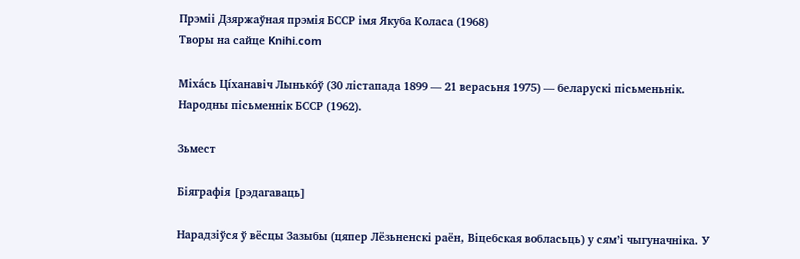Прэміі Дзяржаўная прэмія БССР імя Якуба Коласа (1968)
Творы на сайце Knihi.com

Міха́сь Ці́ханавіч Лынько́ў (30 лістапада 1899 — 21 верасьня 1975) — беларускі пісьменьнік. Народны пісьменнік БССР (1962).

Зьмест

Біяграфія [рэдагаваць]

Нарадзіўся ў вёсцы Зазыбы (цяпер Лёзьненскі раён, Віцебская вобласьць) у сям’і чыгуначніка. У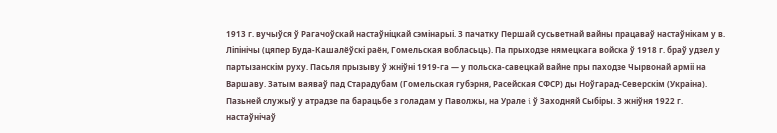1913 г. вучыўся ў Рагачоўскай настаўніцкай сэмінарыі. З пачатку Першай сусьветнай вайны працаваў настаўнікам у в. Ліпінічы (цяпер Буда-Кашалёўскі раён, Гомельская вобласьць). Па прыходзе нямецкага войска ў 1918 г. браў удзел у партызанскім руху. Паcьля прызыву ў жніўні 1919-га — у польска-савецкай вайне пры паходзе Чырвонай арміі на Варшаву. Затым ваяваў пад Старадубам (Гомельская губэрня, Расейская СФСР) ды Ноўгарад-Северскім (Украіна). Пазьней служыў у атрадзе па барацьбе з голадам у Паволжы, на Урале i ў Заходняй Сыбіры. З жніўня 1922 г. настаўнічаў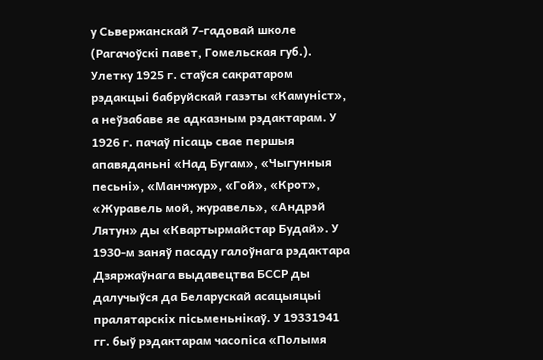у Сьвержанскай 7-гадовай школе (Рагачоўскі павет, Гомельская губ.). Улетку 1925 г. стаўся сакратаром рэдакцыі бабруйскай газэты «Камуніст», а неўзабаве яе адказным рэдактарам. У 1926 г. пачаў пісаць свае першыя апавяданьні «Над Бугам», «Чыгунныя песьні», «Манчжур», «Гой», «Крот», «Журавель мой, журавель», «Андрэй Лятун» ды «Квартырмайстар Будай». У 1930-м заняў пасаду галоўнага рэдактара Дзяржаўнага выдавецтва БССР ды далучыўся да Беларускай асацыяцыі пралятарскіх пісьменьнікаў. У 19331941 гг. быў рэдактарам часопіса «Полымя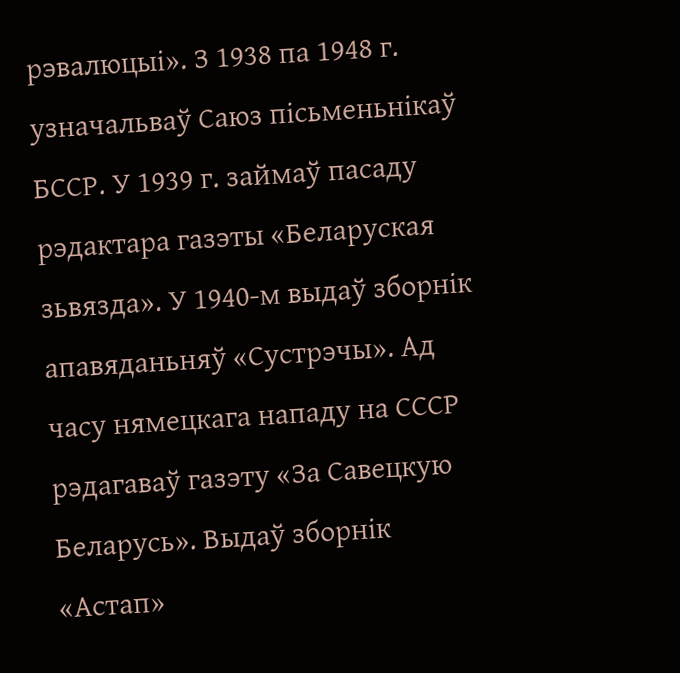рэвалюцыі». З 1938 па 1948 г. узначальваў Саюз пісьменьнікаў БССР. У 1939 г. займаў пасаду рэдактара газэты «Беларуская зьвязда». У 1940-м выдаў зборнік апавяданьняў «Сустрэчы». Ад часу нямецкага нападу на СССР рэдагаваў газэту «За Савецкую Беларусь». Выдаў зборнік «Астап»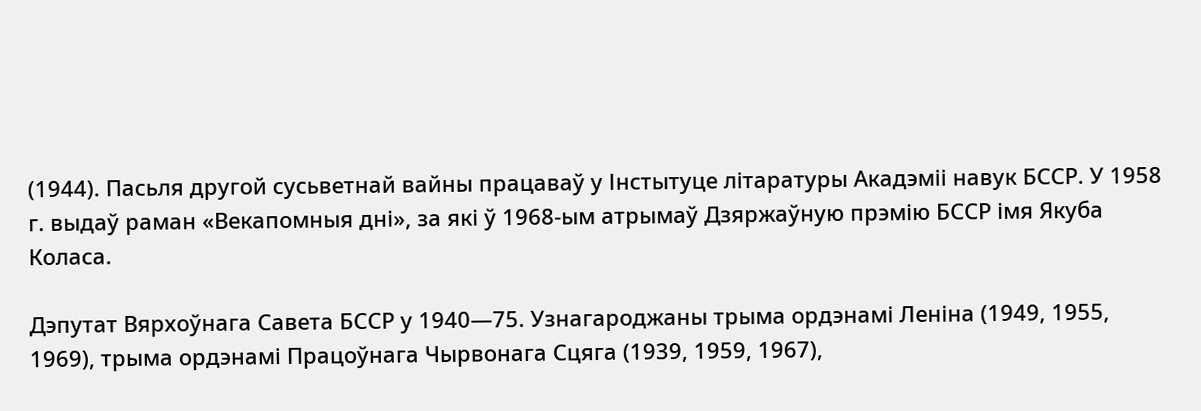(1944). Пасьля другой сусьветнай вайны працаваў у Інстытуце літаратуры Акадэміі навук БССР. У 1958 г. выдаў раман «Векапомныя дні», за які ў 1968-ым атрымаў Дзяржаўную прэмію БССР імя Якуба Коласа.

Дэпутат Вярхоўнага Савета БССР у 1940—75. Узнагароджаны трыма ордэнамі Леніна (1949, 1955, 1969), трыма ордэнамі Працоўнага Чырвонага Сцяга (1939, 1959, 1967),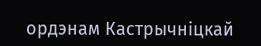ордэнам Кастрычніцкай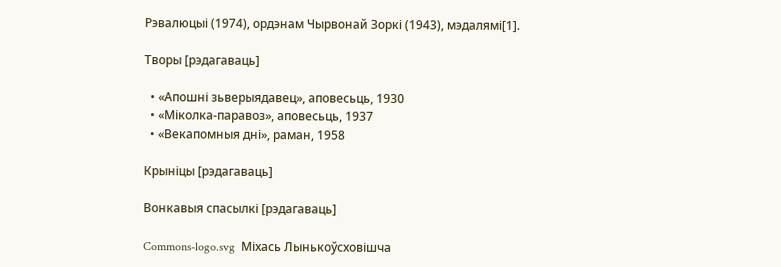Рэвалюцыі (1974), ордэнам Чырвонай Зоркі (1943), мэдалямі[1].

Творы [рэдагаваць]

  • «Апошні зьверыядавец», аповесьць, 1930
  • «Міколка-паравоз», аповесьць, 1937
  • «Векапомныя дні», раман, 1958

Крыніцы [рэдагаваць]

Вонкавыя спасылкі [рэдагаваць]

Commons-logo.svg  Міхась Лынькоўсховішча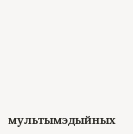мультымэдыйных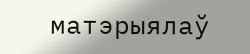матэрыялаў